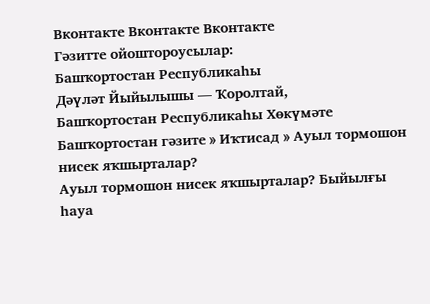Вконтакте Вконтакте Вконтакте
Гәзитте ойоштороусылар:
Башҡортостан Республикаһы
Дәүләт Йыйылышы — Ҡоролтай,
Башҡортостан Республикаһы Хөкүмәте
Башҡортостан гәзите » Иҡтисад » Ауыл тормошон нисек яҡшырталар?
Ауыл тормошон нисек яҡшырталар? Быйылғы һауа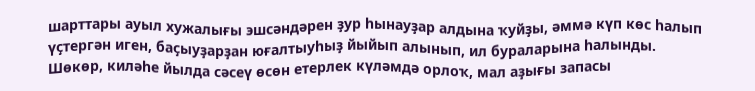шарттары ауыл хужалығы эшсәндәрен ҙур һынауҙар алдына ҡуйҙы, әммә күп көс һалып үҫтергән иген, баҫыуҙарҙан юғалтыуһыҙ йыйып алынып, ил бураларына һалынды. Шөкөр, киләһе йылда сәсеү өсөн етерлек күләмдә орлоҡ, мал аҙығы запасы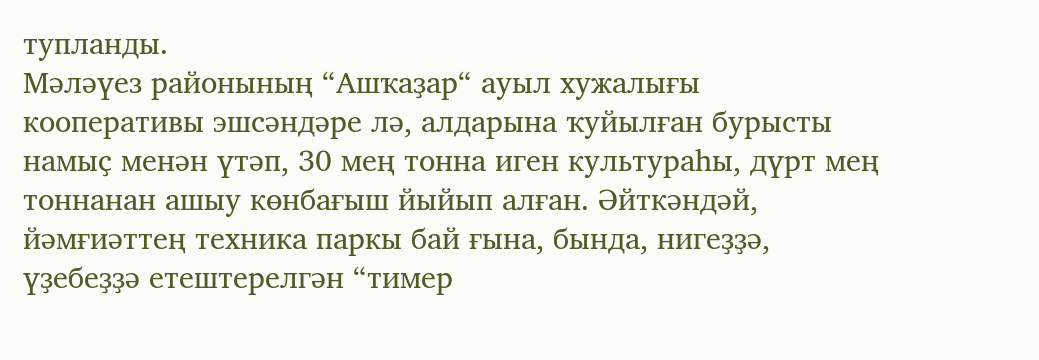тупланды.
Мәләүез районының “Ашҡаҙар“ ауыл хужалығы кооперативы эшсәндәре лә, алдарына ҡуйылған бурысты намыҫ менән үтәп, 30 мең тонна иген культураһы, дүрт мең тоннанан ашыу көнбағыш йыйып алған. Әйткәндәй, йәмғиәттең техника паркы бай ғына, бында, нигеҙҙә, үҙебеҙҙә етештерелгән “тимер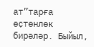ат”тарға өҫтөнлөк бирәләр. Быйыл,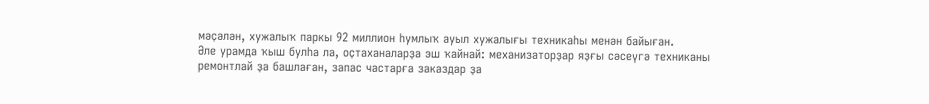мәҫәлән, хужалыҡ паркы 92 миллион һумлыҡ ауыл хужалығы техникаһы менән байыған.
Әле урамда ҡыш булһа ла, оҫтаханаларҙа эш ҡайнай: механизаторҙар яҙғы сәсеүгә техниканы ремонтлай ҙа башлаған, запас частарға заказдар ҙа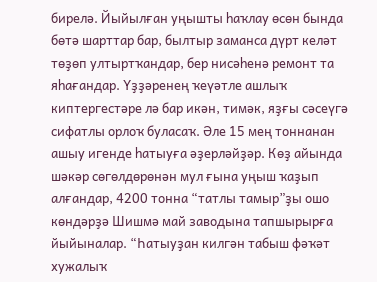бирелә. Йыйылған уңышты һаҡлау өсөн бында бөтә шарттар бар, былтыр заманса дүрт келәт төҙөп ултыртҡандар, бер нисәһенә ремонт та яһағандар. Үҙҙәренең ҡеүәтле ашлыҡ киптергестәре лә бар икән, тимәк, яҙғы сәсеүгә сифатлы орлоҡ буласаҡ. Әле 15 мең тоннанан ашыу игенде һатыуға әҙерләйҙәр. Көҙ айында шәкәр сөгөлдөрөнән мул ғына уңыш ҡаҙып алғандар, 4200 тонна “татлы тамыр”ҙы ошо көндәрҙә Шишмә май заводына тапшырырға йыйыналар. “Һатыуҙан килгән табыш фәҡәт хужалыҡ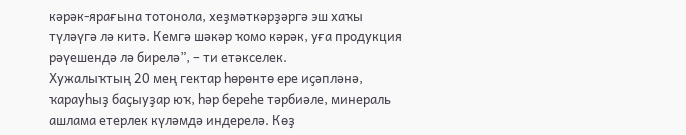кәрәк-ярағына тотонола, хеҙмәткәрҙәргә эш хаҡы түләүгә лә китә. Кемгә шәкәр ҡомо кәрәк, уға продукция рәүешендә лә бирелә”, – ти етәкселек.
Хужалыҡтың 20 мең гектар һөрөнтө ере иҫәпләнә, ҡарауһыҙ баҫыуҙар юҡ, һәр береһе тәрбиәле, минераль ашлама етерлек күләмдә индерелә. Көҙ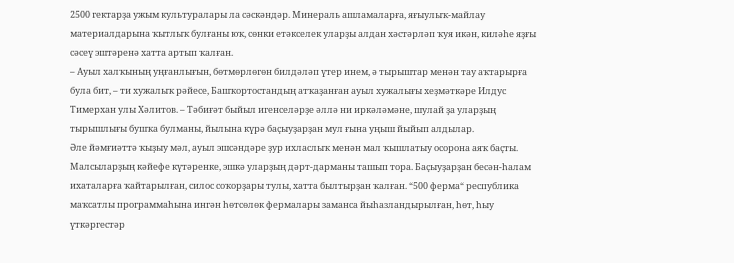2500 гектарҙа ужым культуралары ла сәскәндәр. Минераль ашламаларға, яғыулыҡ-майлау материалдарына ҡытлыҡ булғаны юҡ, сөнки етәкселек уларҙы алдан хәстәрләп ҡуя икән, киләһе яҙғы сәсеү эштәренә хатта артып ҡалған.
– Ауыл халҡының уңғанлығын, бөтмөрлөгөн билдәләп үтер инем, ә тырыштар менән тау аҡтарырға була бит, – ти хужалыҡ рәйесе, Башҡортостандың атҡаҙанған ауыл хужалығы хеҙмәткәре Илдус Тимерхан улы Хәлитов. – Тәбиғәт быйыл игенселәрҙе әллә ни иркәләмәне, шулай ҙа уларҙың тырышлығы бушҡа булманы, йылына күрә баҫыуҙарҙан мул ғына уңыш йыйып алдылар.
Әле йәмғиәттә ҡыҙыу мәл, ауыл эшсәндәре ҙур ихласлыҡ менән мал ҡышлатыу осорона аяҡ баҫты. Малсыларҙың кәйефе күтәренке, эшкә уларҙың дәрт-дарманы ташып тора. Баҫыуҙарҙан бесән-һалам ихаталарға ҡайтарылған, силос соҡорҙары тулы, хатта былтырҙан ҡалған. “500 ферма“ республика маҡсатлы программаһына ингән һөтсөлөк фермалары заманса йыһазландырылған, һөт, һыу үткәргестәр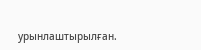урынлаштырылған.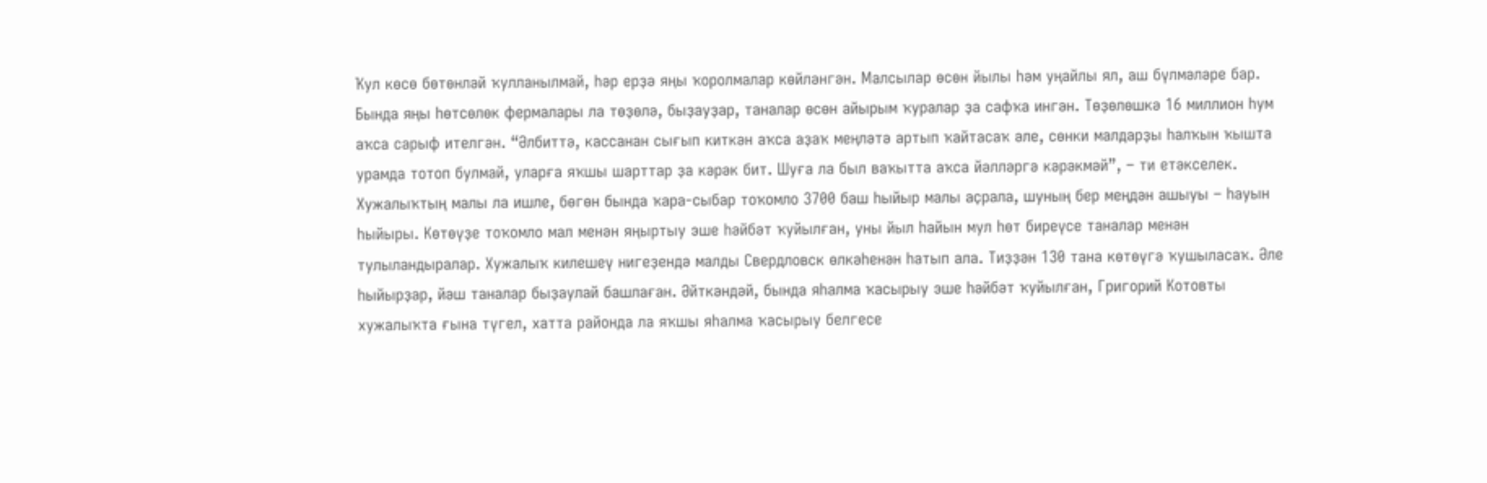Ҡул көсө бөтөнләй ҡулланылмай, һәр ерҙә яңы ҡоролмалар көйләнгән. Малсылар өсөн йылы һәм уңайлы ял, аш бүлмәләре бар. Бында яңы һөтсөлөк фермалары ла төҙөлә, быҙауҙар, таналар өсөн айырым ҡуралар ҙа сафҡа ингән. Төҙөлөшкә 16 миллион һум аҡса сарыф ителгән. “Әлбиттә, кассанан сығып киткән аҡса аҙаҡ меңләтә артып ҡайтасаҡ әле, сөнки малдарҙы һалҡын ҡышта урамда тотоп булмай, уларға яҡшы шарттар ҙа кәрәк бит. Шуға ла был ваҡытта аҡса йәлләргә кәрәкмәй”, – ти етәкселек.
Хужалыҡтың малы ла ишле, бөгөн бында ҡара-сыбар тоҡомло 3700 баш һыйыр малы аҫрала, шуның бер меңдән ашыуы – һауын һыйыры. Көтөүҙе тоҡомло мал менән яңыртыу эше һәйбәт ҡуйылған, уны йыл һайын мул һөт биреүсе таналар менән тулыландыралар. Хужалыҡ килешеү нигеҙендә малды Свердловск өлкәһенән һатып ала. Тиҙҙән 130 тана көтөүгә ҡушыласаҡ. Әле һыйырҙар, йәш таналар быҙаулай башлаған. Әйткәндәй, бында яһалма ҡасырыу эше һәйбәт ҡуйылған, Григорий Котовты хужалыҡта ғына түгел, хатта районда ла яҡшы яһалма ҡасырыу белгесе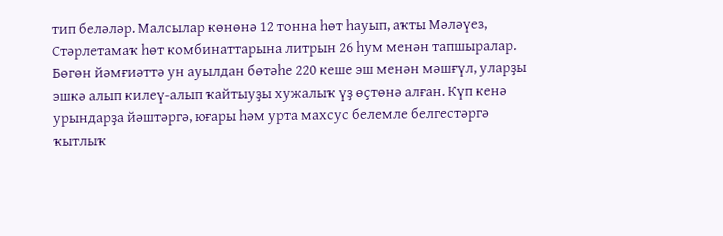тип беләләр. Малсылар көнөнә 12 тонна һөт һауып, аҡты Мәләүез, Стәрлетамаҡ һөт комбинаттарына литрын 26 һум менән тапшыралар.
Бөгөн йәмғиәттә ун ауылдан бөтәһе 220 кеше эш менән мәшғүл, уларҙы эшкә алып килеү-алып ҡайтыуҙы хужалыҡ үҙ өҫтөнә алған. Күп кенә урындарҙа йәштәргә, юғары һәм урта махсус белемле белгестәргә ҡытлыҡ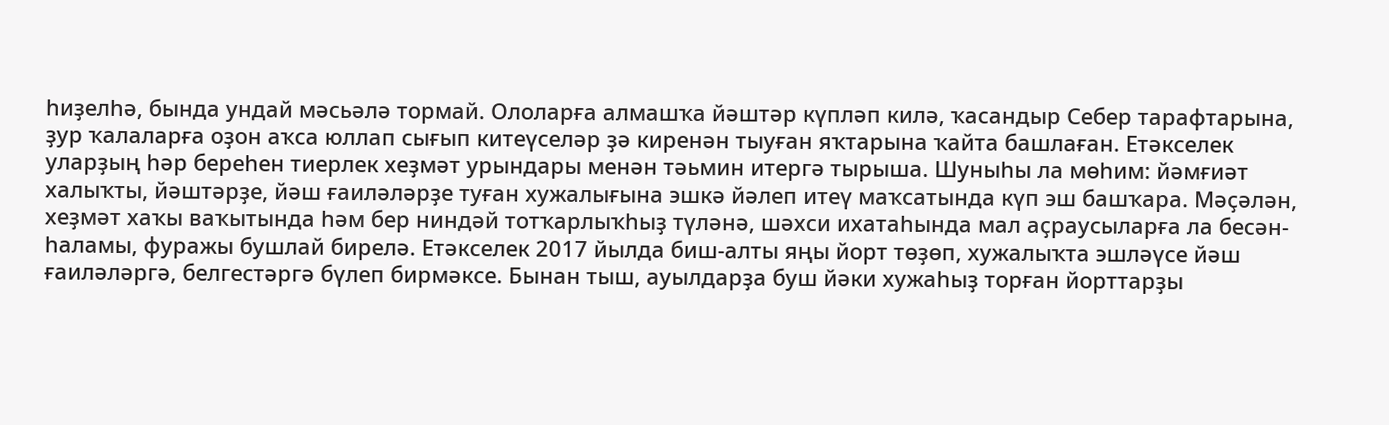һиҙелһә, бында ундай мәсьәлә тормай. Ололарға алмашҡа йәштәр күпләп килә, ҡасандыр Себер тарафтарына, ҙур ҡалаларға оҙон аҡса юллап сығып китеүселәр ҙә киренән тыуған яҡтарына ҡайта башлаған. Етәкселек уларҙың һәр береһен тиерлек хеҙмәт урындары менән тәьмин итергә тырыша. Шуныһы ла мөһим: йәмғиәт халыҡты, йәштәрҙе, йәш ғаиләләрҙе туған хужалығына эшкә йәлеп итеү маҡсатында күп эш башҡара. Мәҫәлән, хеҙмәт хаҡы ваҡытында һәм бер ниндәй тотҡарлыҡһыҙ түләнә, шәхси ихатаһында мал аҫраусыларға ла бесән-һаламы, фуражы бушлай бирелә. Етәкселек 2017 йылда биш-алты яңы йорт төҙөп, хужалыҡта эшләүсе йәш ғаиләләргә, белгестәргә бүлеп бирмәксе. Бынан тыш, ауылдарҙа буш йәки хужаһыҙ торған йорттарҙы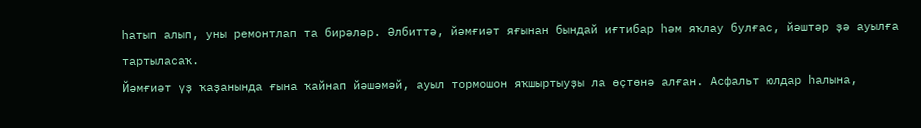һатып алып, уны ремонтлап та бирәләр. Әлбиттә, йәмғиәт яғынан бындай иғтибар һәм яҡлау булғас, йәштәр ҙә ауылға тартыласаҡ.
Йәмғиәт үҙ ҡаҙанында ғына ҡайнап йәшәмәй, ауыл тормошон яҡшыртыуҙы ла өҫтөнә алған. Асфальт юлдар һалына,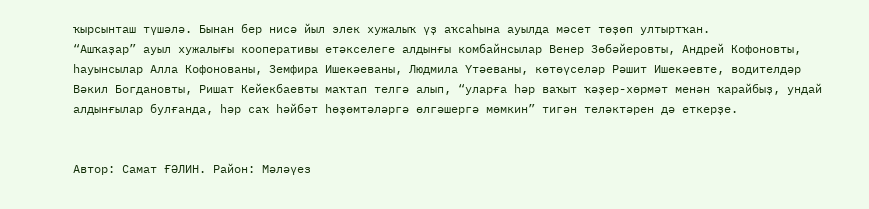ҡырсынташ түшәлә. Бынан бер нисә йыл элек хужалыҡ үҙ аҡсаһына ауылда мәсет төҙөп ултыртҡан.
“Ашҡаҙар” ауыл хужалығы кооперативы етәкселеге алдынғы комбайнсылар Венер Зөбәйеровты, Андрей Кофоновты, һауынсылар Алла Кофонованы, Земфира Ишекәеваны, Людмила Үтәеваны, көтөүселәр Рәшит Ишекәевте, водителдәр Вәкил Богдановты, Ришат Кейекбаевты маҡтап телгә алып, “уларға һәр ваҡыт ҡәҙер-хөрмәт менән ҡарайбыҙ, ундай алдынғылар булғанда, һәр саҡ һәйбәт һөҙөмтәләргә өлгәшергә мөмкин” тигән теләктәрен дә еткерҙе.


Автор: Самат ҒӘЛИН. Район: Мәләүез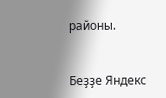районы.


Беҙҙе Яндекс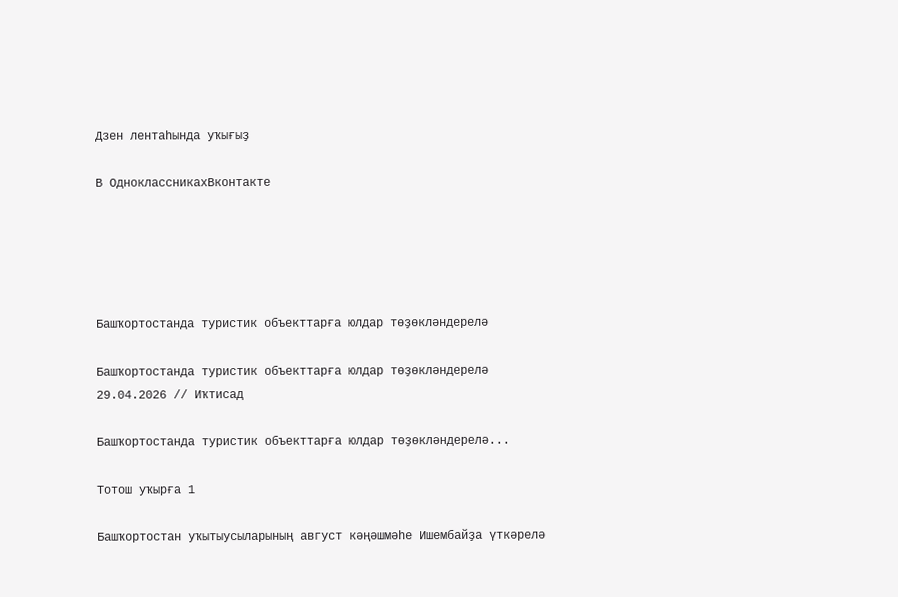Дзен лентаһында уҡығыҙ

В ОдноклассникахВконтакте





Башҡортостанда туристик объекттарға юлдар төҙөкләндерелә

Башҡортостанда туристик объекттарға юлдар төҙөкләндерелә 29.04.2026 // Иҡтисад

Башҡортостанда туристик объекттарға юлдар төҙөкләндерелә...

Тотош уҡырға 1

Башҡортостан уҡытыусыларының август кәңәшмәһе Ишембайҙа үткәрелә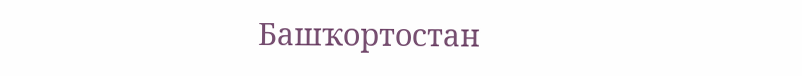Башҡортостан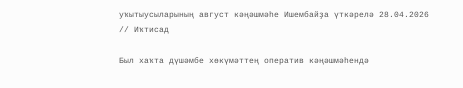уҡытыусыларының август кәңәшмәһе Ишембайҙа үткәрелә 28.04.2026 // Иҡтисад

Был хаҡта дүшәмбе хөкүмәттең оператив кәңәшмәһендә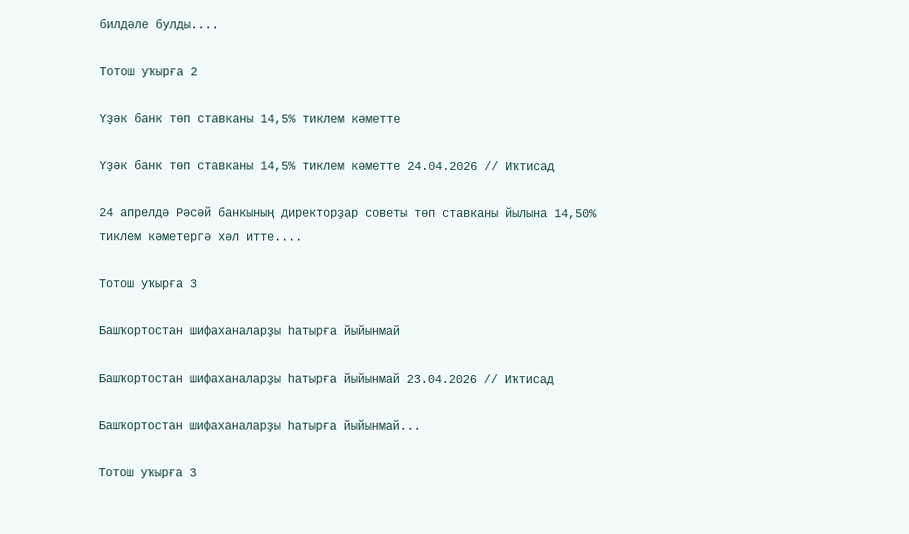билдәле булды....

Тотош уҡырға 2

Үҙәк банк төп ставканы 14,5% тиклем кәметте

Үҙәк банк төп ставканы 14,5% тиклем кәметте 24.04.2026 // Иҡтисад

24 апрелдә Рәсәй банкының директорҙар советы төп ставканы йылына 14,50% тиклем кәметергә хәл итте....

Тотош уҡырға 3

Башҡортостан шифаханаларҙы һатырға йыйынмай

Башҡортостан шифаханаларҙы һатырға йыйынмай 23.04.2026 // Иҡтисад

Башҡортостан шифаханаларҙы һатырға йыйынмай...

Тотош уҡырға 3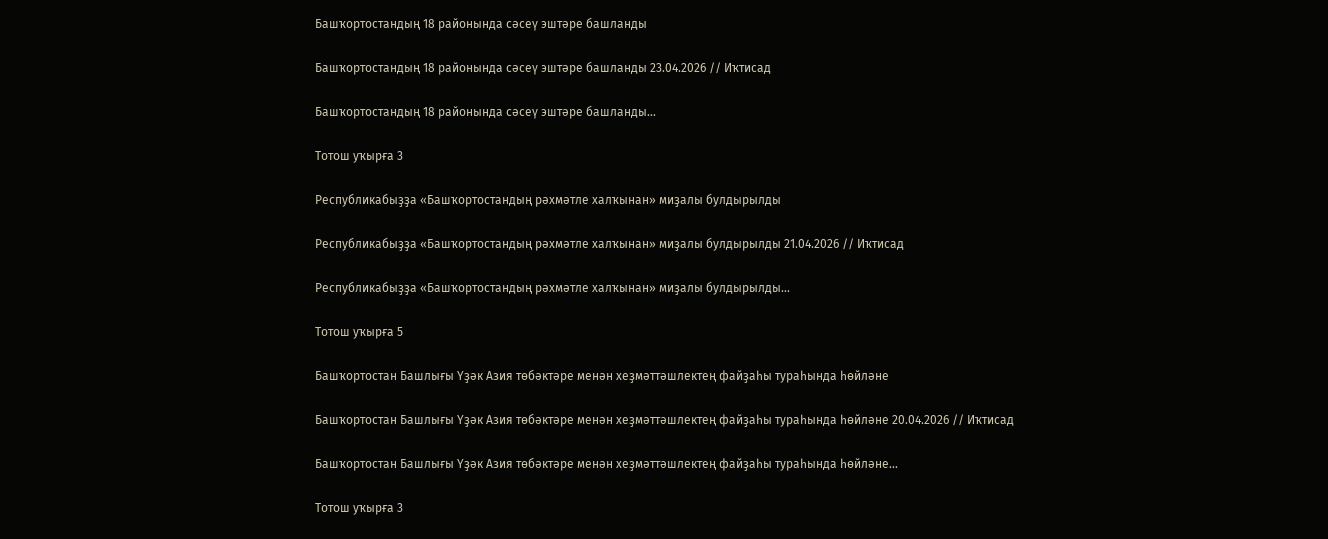Башҡортостандың 18 районында сәсеү эштәре башланды

Башҡортостандың 18 районында сәсеү эштәре башланды 23.04.2026 // Иҡтисад

Башҡортостандың 18 районында сәсеү эштәре башланды...

Тотош уҡырға 3

Республикабыҙҙа «Башҡортостандың рәхмәтле халҡынан» миҙалы булдырылды

Республикабыҙҙа «Башҡортостандың рәхмәтле халҡынан» миҙалы булдырылды 21.04.2026 // Иҡтисад

Республикабыҙҙа «Башҡортостандың рәхмәтле халҡынан» миҙалы булдырылды...

Тотош уҡырға 5

Башҡортостан Башлығы Үҙәк Азия төбәктәре менән хеҙмәттәшлектең файҙаһы тураһында һөйләне

Башҡортостан Башлығы Үҙәк Азия төбәктәре менән хеҙмәттәшлектең файҙаһы тураһында һөйләне 20.04.2026 // Иҡтисад

Башҡортостан Башлығы Үҙәк Азия төбәктәре менән хеҙмәттәшлектең файҙаһы тураһында һөйләне...

Тотош уҡырға 3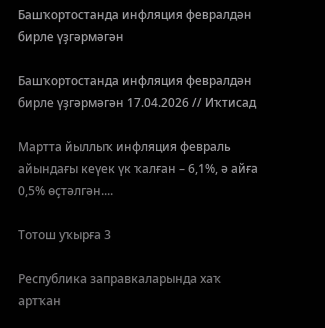Башҡортостанда инфляция февралдән бирле үҙгәрмәгән

Башҡортостанда инфляция февралдән бирле үҙгәрмәгән 17.04.2026 // Иҡтисад

Мартта йыллыҡ инфляция февраль айындағы кеүек үк ҡалған – 6,1%, ә айға 0,5% өҫтәлгән....

Тотош уҡырға 3

Республика заправкаларында хаҡ артҡан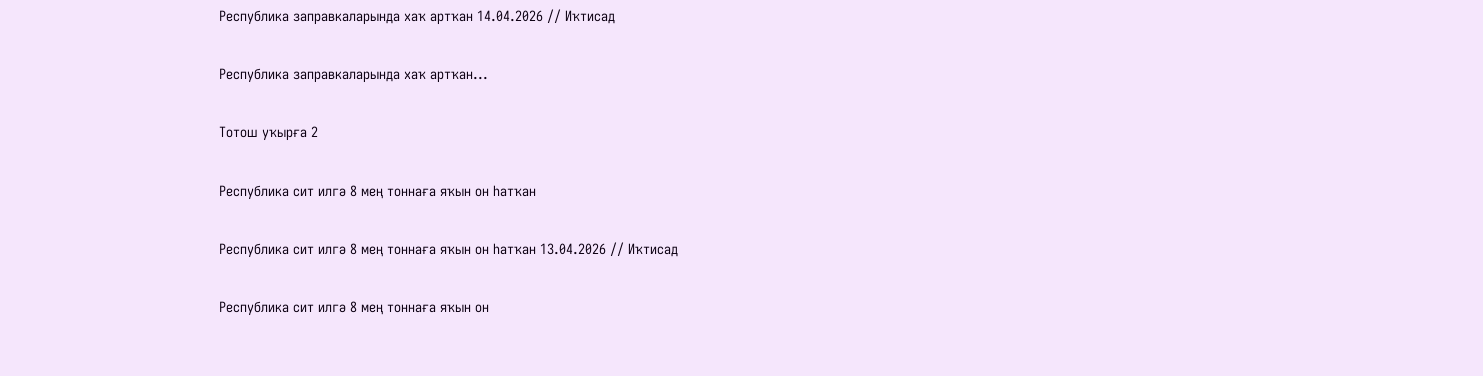Республика заправкаларында хаҡ артҡан 14.04.2026 // Иҡтисад

Республика заправкаларында хаҡ артҡан...

Тотош уҡырға 2

Республика сит илгә 8 мең тоннаға яҡын он һатҡан

Республика сит илгә 8 мең тоннаға яҡын он һатҡан 13.04.2026 // Иҡтисад

Республика сит илгә 8 мең тоннаға яҡын он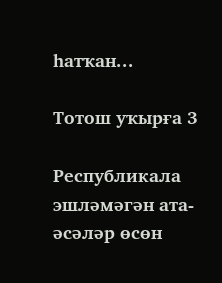һатҡан...

Тотош уҡырға 3

Республикала эшләмәгән ата-әсәләр өсөн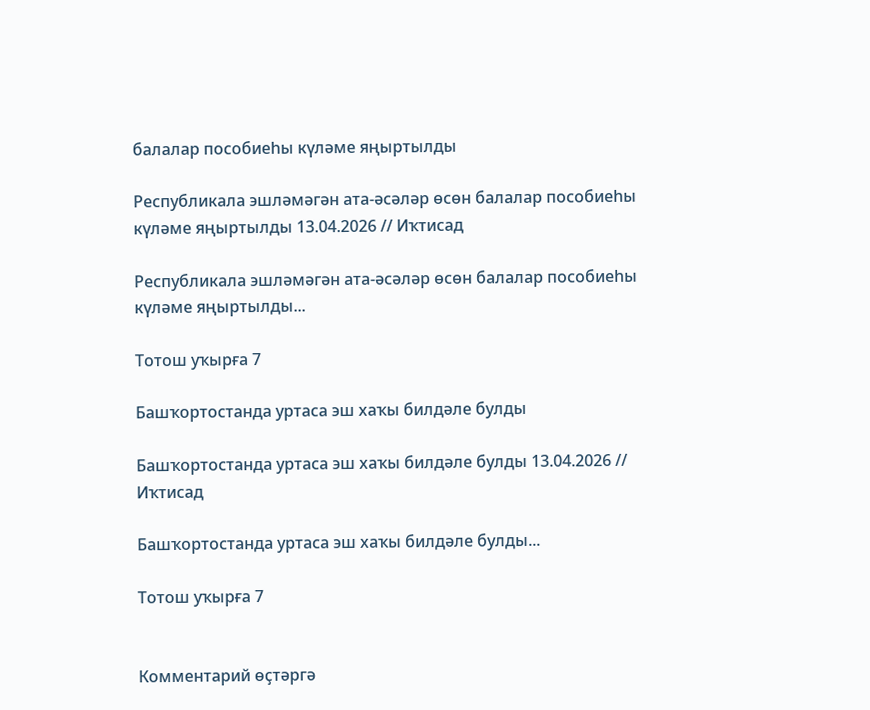балалар пособиеһы күләме яңыртылды

Республикала эшләмәгән ата-әсәләр өсөн балалар пособиеһы күләме яңыртылды 13.04.2026 // Иҡтисад

Республикала эшләмәгән ата-әсәләр өсөн балалар пособиеһы күләме яңыртылды...

Тотош уҡырға 7

Башҡортостанда уртаса эш хаҡы билдәле булды

Башҡортостанда уртаса эш хаҡы билдәле булды 13.04.2026 // Иҡтисад

Башҡортостанда уртаса эш хаҡы билдәле булды...

Тотош уҡырға 7


Комментарий өҫтәргә